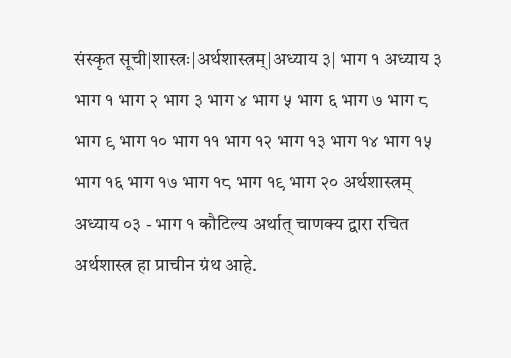संस्कृत सूची|शास्त्रः|अर्थशास्त्रम्|अध्याय ३| भाग १ अध्याय ३ भाग १ भाग २ भाग ३ भाग ४ भाग ५ भाग ६ भाग ७ भाग ८ भाग ९ भाग १० भाग ११ भाग १२ भाग १३ भाग १४ भाग १५ भाग १६ भाग १७ भाग १८ भाग १९ भाग २० अर्थशास्त्रम् अध्याय ०३ - भाग १ कौटिल्य अर्थात् चाणक्य द्वारा रचित अर्थशास्त्र हा प्राचीन ग्रंथ आहे.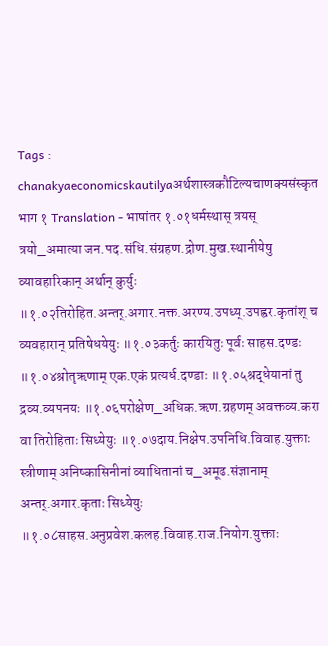Tags : chanakyaeconomicskautilyaअर्थशास्त्रकौटिल्यचाणक्यसंस्कृत भाग १ Translation - भाषांतर १.०१धर्मस्थास् त्रयस् त्रयो_अमात्या जन.पद.संधि.संग्रहण.द्रोण.मुख.स्थानीयेषु व्यावहारिकान् अर्थान् कुर्युः ॥१.०२तिरोहित.अन्तर्.अगार.नक्त.अरण्य.उपध्य्.उपह्वर.कृतांश् च व्यवहारान् प्रतिषेधयेयुः ॥१.०३कर्तुः कारयितुः पूर्वः साहस.दण्डः ॥१.०४श्रोतृऋणाम् एक.एकं प्रत्यर्ध.दण्डाः ॥१.०५श्रद्धेयानां तु द्रव्य.व्यपनयः ॥१.०६परोक्षेण_अधिक.ऋण.ग्रहणम् अवक्तव्य.करा वा तिरोहिताः सिध्येयुः ॥१.०७दाय.निक्षेप.उपनिधि.विवाह.युक्ताः स्त्रीणाम् अनिष्कासिनीनां व्याधितानां च_अमूढ.संज्ञानाम् अन्तर्.अगार.कृताः सिध्येयुः ॥१.०८साहस.अनुप्रवेश.कलह.विवाह.राज.नियोग.युक्ताः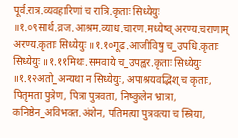पूर्व.रात्र.व्यवहारिणां च रात्रि.कृताः सिध्येयुः ॥१.०९सार्थ.व्रज.आश्रम.व्याध.चारण.मध्येष्व् अरण्य.चराणाम् अरण्य.कृताः सिध्येयुः ॥१.१०गूढ.आजीविषु च_उपधि.कृताः सिध्येयुः ॥१.११मिथः.समवाये च_उपह्वर.कृताः सिध्येयुः ॥१.१२अतो_अन्यथा न सिध्येयुः, अपाश्रयवद्भिश् च कृताः, पितृमता पुत्रेण, पित्रा पुत्रवता, निष्कुलेन भ्रात्रा, कनिष्ठेन_अविभक्त.अंशेन, पतिमत्या पुत्रवत्या च स्त्रिया,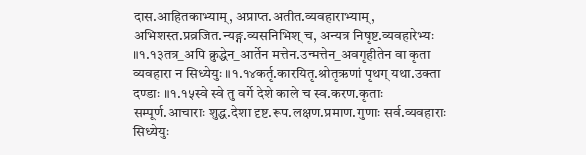दास.आहितकाभ्याम्, अप्राप्त.अतीत.व्यवहाराभ्याम्, अभिशस्त.प्रव्रजित.न्यङ्ग.व्यसनिभिश् च, अन्यत्र निषृष्ट.व्यवहारेभ्यः ॥१.१३तत्र_अपि क्रुद्धेन_आर्तेन मत्तेन.उन्मत्तेन_अवगृहीतेन वा कृता व्यवहारा न सिध्येयुः ॥१.१४कर्तृ.कारयितृ.श्रोतृऋणां पृथग् यथा.उक्ता दण्डाः ॥१.१५स्वे स्वे तु वर्गे देशे काले च स्व.करण.कृताः सम्पूर्ण.आचाराः शुद्ध.देशा दृष्ट.रूप.लक्षण.प्रमाण.गुणाः सर्व.व्यवहाराः सिध्येयुः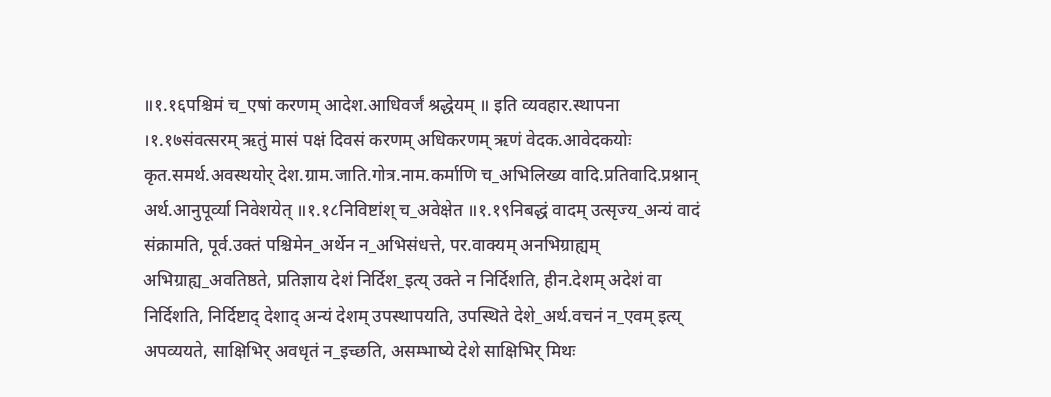॥१.१६पश्चिमं च_एषां करणम् आदेश.आधिवर्जं श्रद्धेयम् ॥ इति व्यवहार.स्थापना ।१.१७संवत्सरम् ऋतुं मासं पक्षं दिवसं करणम् अधिकरणम् ऋणं वेदक.आवेदकयोः कृत.समर्थ.अवस्थयोर् देश.ग्राम.जाति.गोत्र.नाम.कर्माणि च_अभिलिख्य वादि.प्रतिवादि.प्रश्नान् अर्थ.आनुपूर्व्या निवेशयेत् ॥१.१८निविष्टांश् च_अवेक्षेत ॥१.१९निबद्धं वादम् उत्सृज्य_अन्यं वादं संक्रामति, पूर्व.उक्तं पश्चिमेन_अर्थेन न_अभिसंधत्ते, पर.वाक्यम् अनभिग्राह्यम् अभिग्राह्य_अवतिष्ठते, प्रतिज्ञाय देशं निर्दिश_इत्य् उक्ते न निर्दिशति, हीन.देशम् अदेशं वा निर्दिशति, निर्दिष्टाद् देशाद् अन्यं देशम् उपस्थापयति, उपस्थिते देशे_अर्थ.वचनं न_एवम् इत्य् अपव्ययते, साक्षिभिर् अवधृतं न_इच्छति, असम्भाष्ये देशे साक्षिभिर् मिथः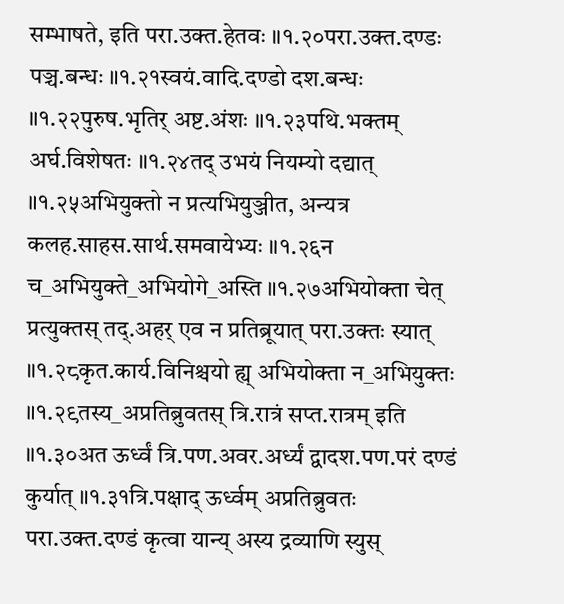सम्भाषते, इति परा.उक्त.हेतवः ॥१.२०परा.उक्त.दण्डः पञ्च.बन्धः ॥१.२१स्वयं.वादि.दण्डो दश.बन्धः ॥१.२२पुरुष.भृतिर् अष्ट.अंशः ॥१.२३पथि.भक्तम् अर्घ.विशेषतः ॥१.२४तद् उभयं नियम्यो दद्यात् ॥१.२५अभियुक्तो न प्रत्यभियुञ्जीत, अन्यत्र कलह.साहस.सार्थ.समवायेभ्यः ॥१.२६न च_अभियुक्ते_अभियोगे_अस्ति ॥१.२७अभियोक्ता चेत् प्रत्युक्तस् तद्.अहर् एव न प्रतिब्रूयात् परा.उक्तः स्यात् ॥१.२८कृत.कार्य.विनिश्चयो ह्य् अभियोक्ता न_अभियुक्तः ॥१.२९तस्य_अप्रतिब्रुवतस् त्रि.रात्रं सप्त.रात्रम् इति ॥१.३०अत ऊर्ध्वं त्रि.पण.अवर.अर्ध्यं द्वादश.पण.परं दण्डं कुर्यात् ॥१.३१त्रि.पक्षाद् ऊर्ध्वम् अप्रतिब्रुवतः परा.उक्त.दण्डं कृत्वा यान्य् अस्य द्रव्याणि स्युस्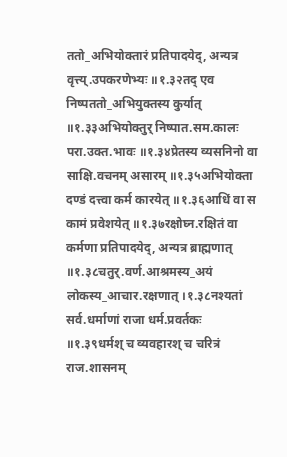ततो_अभियोक्तारं प्रतिपादयेद्, अन्यत्र वृत्त्य्.उपकरणेभ्यः ॥१.३२तद् एव निष्पततो_अभियुक्तस्य कुर्यात् ॥१.३३अभियोक्तुर् निष्पात.सम.कालः परा.उक्त.भावः ॥१.३४प्रेतस्य व्यसनिनो वा साक्षि.वचनम् असारम् ॥१.३५अभियोक्ता दण्डं दत्त्वा कर्म कारयेत् ॥१.३६आधिं वा स कामं प्रवेशयेत् ॥१.३७रक्षोघ्न.रक्षितं वा कर्मणा प्रतिपादयेद्, अन्यत्र ब्राह्मणात् ॥१.३८चतुर्.वर्ण.आश्रमस्य_अयं लोकस्य_आचार.रक्षणात् ।१.३८नश्यतां सर्व.धर्माणां राजा धर्म.प्रवर्तकः ॥१.३९धर्मश् च व्यवहारश् च चरित्रं राज.शासनम्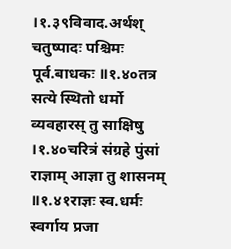।१.३९विवाद.अर्थश् चतुष्पादः पश्चिमः पूर्व.बाधकः ॥१.४०तत्र सत्ये स्थितो धर्मो व्यवहारस् तु साक्षिषु ।१.४०चरित्रं संग्रहे पुंसां राज्ञाम् आज्ञा तु शासनम् ॥१.४१राज्ञः स्व.धर्मः स्वर्गाय प्रजा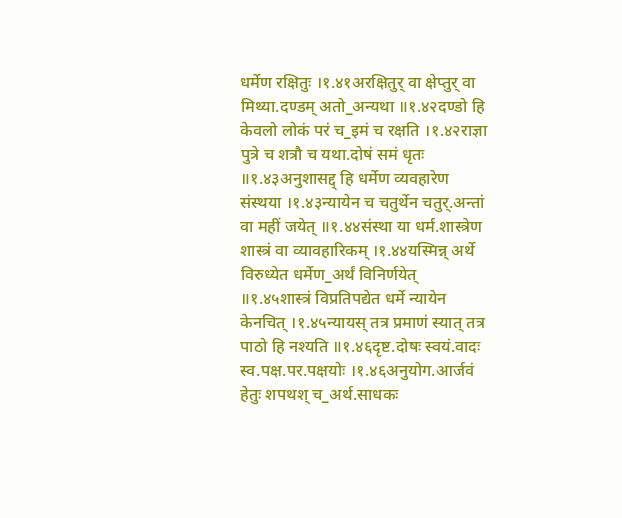धर्मेण रक्षितुः ।१.४१अरक्षितुर् वा क्षेप्तुर् वा मिथ्या.दण्डम् अतो_अन्यथा ॥१.४२दण्डो हि केवलो लोकं परं च_इमं च रक्षति ।१.४२राज्ञा पुत्रे च शत्रौ च यथा.दोषं समं धृतः ॥१.४३अनुशासद्द् हि धर्मेण व्यवहारेण संस्थया ।१.४३न्यायेन च चतुर्थेन चतुर्.अन्तां वा महीं जयेत् ॥१.४४संस्था या धर्म.शास्त्रेण शास्त्रं वा व्यावहारिकम् ।१.४४यस्मिन्न् अर्थे विरुध्येत धर्मेण_अर्थं विनिर्णयेत् ॥१.४५शास्त्रं विप्रतिपद्येत धर्मे न्यायेन केनचित् ।१.४५न्यायस् तत्र प्रमाणं स्यात् तत्र पाठो हि नश्यति ॥१.४६दृष्ट.दोषः स्वयं.वादः स्व.पक्ष.पर.पक्षयोः ।१.४६अनुयोग.आर्जवं हेतुः शपथश् च_अर्थ.साधकः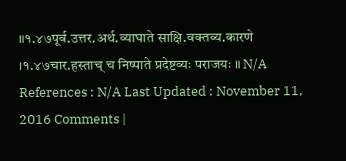॥१.४७पूर्व.उत्तर.अर्थ.व्याघाते साक्षि.वक्तव्य.कारणे ।१.४७चार.हस्ताच् च निष्पाते प्रदेष्टव्यः पराजयः ॥ N/A References : N/A Last Updated : November 11, 2016 Comments |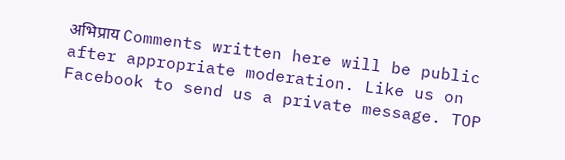अभिप्राय Comments written here will be public after appropriate moderation. Like us on Facebook to send us a private message. TOP